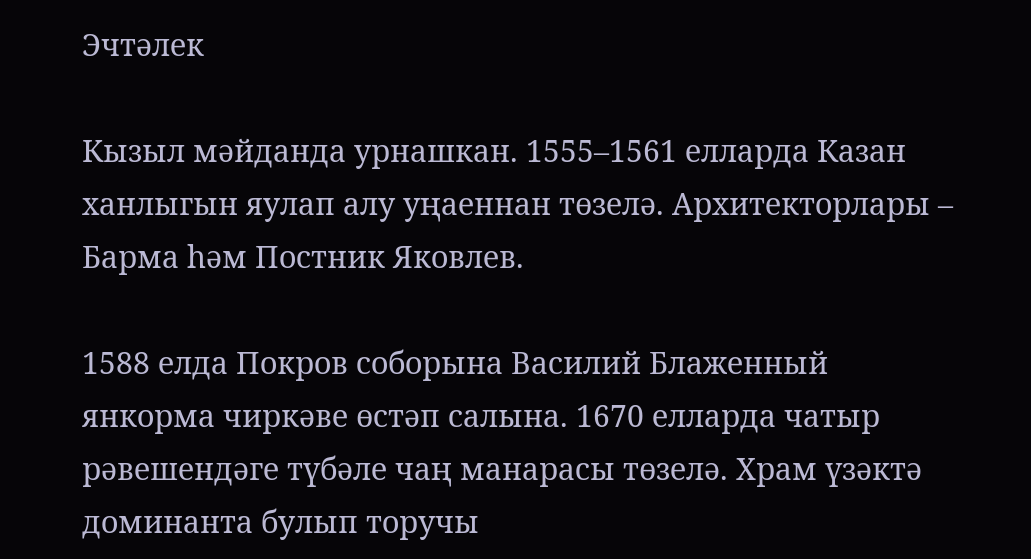Эчтәлек

Кызыл мәйданда урнашкан. 1555–1561 елларда Казан ханлыгын яулап алу уңаеннан төзелә. Архитекторлары – Барма һәм Постник Яковлев.

1588 елда Покров соборына Василий Блаженный янкорма чиркәве өстәп салына. 1670 елларда чатыр рәвешендәге түбәле чаң манарасы төзелә. Храм үзәктә доминанта булып торучы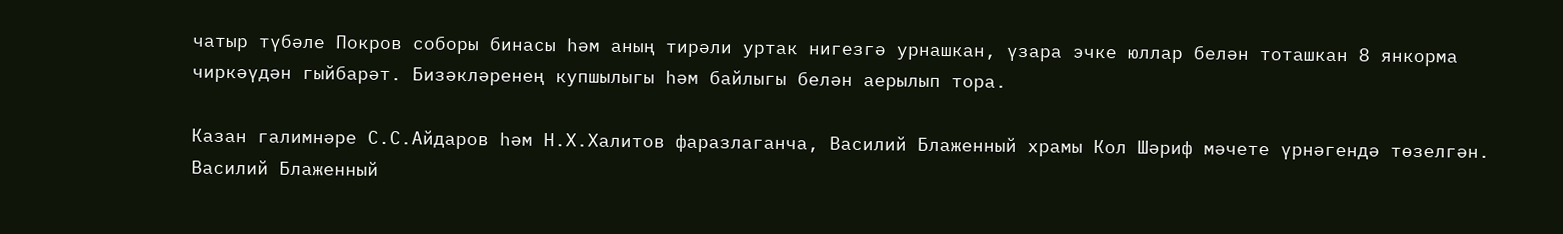чатыр түбәле Покров соборы бинасы һәм аның тирәли уртак нигезгә урнашкан, үзара эчке юллар белән тоташкан 8 янкорма чиркәүдән гыйбарәт. Бизәкләренең купшылыгы һәм байлыгы белән аерылып тора.

Казан галимнәре С.С.Айдаров һәм Н.Х.Халитов фаразлаганча, Василий Блаженный храмы Кол Шәриф мәчете үрнәгендә төзелгән. Василий Блаженный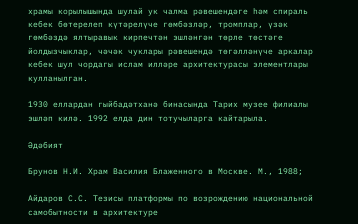храмы корылышында шулай ук чалма рәвешендәге һәм спираль кебек бөтерелеп күтәрелүче гөмбәзләр, тромплар, үзәк гөмбәздә ялтыравык кирпечтән эшләнгән төрле төстәге йолдызчыклар, чәчәк чуклары рәвешендә төгәлләнүче аркалар кебек шул чордагы ислам илләре архитектурасы элементлары кулланылган.

1930 еллардан гыйбадәтханә бинасында Тарих музее филиалы эшләп килә. 1992 елда дин тотучыларга кайтарыла.

Әдәбият

Брунов Н.И. Храм Василия Блаженного в Москве. М., 1988;

Айдаров С.С. Тезисы платформы по возрождению национальной самобытности в архитектуре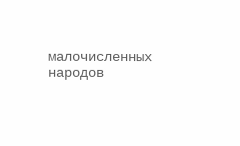малочисленных народов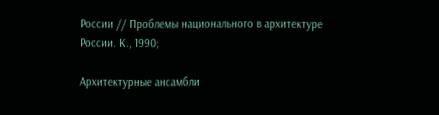России // Проблемы национального в архитектуре России. К., 1990;

Архитектурные ансамбли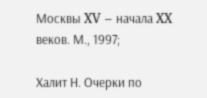Москвы XV – начала XX веков. М., 1997;

Халит Н. Очерки по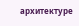архитектуре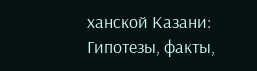ханской Казани: Гипотезы, факты,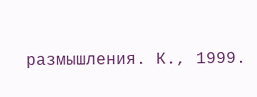размышления. К., 1999.